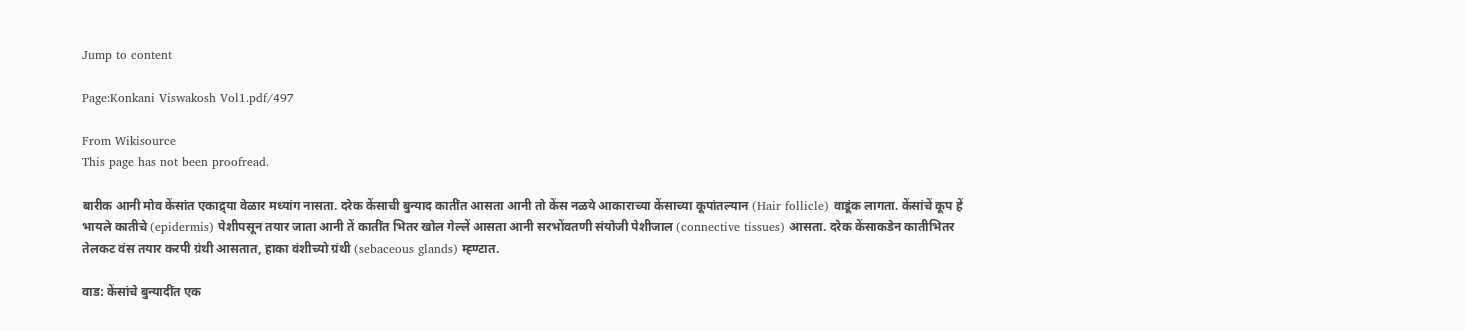Jump to content

Page:Konkani Viswakosh Vol1.pdf/497

From Wikisource
This page has not been proofread.

बारीक आनी मोव केंसांत एकाद्र्या वेळार मध्यांग नासता. दरेक केंसाची बुन्याद कातींत आसता आनी तो केंस नळये आकाराच्या केंसाच्या कूपांतल्यान (Hair follicle) वाडूंक लागता. केंसांचें कूप हें भायले कातीचे (epidermis) पेशीपसून तयार जाता आनी तें कातींत भितर खोल गेल्लें आसता आनी सरभोंवतणी संयोजी पेशीजाल (connective tissues) आसता. दरेक केंसाकडेन कातीभितर तेलकट वंस तयार करपी ग्रंथी आसतात, हाका वंशीच्यो ग्रंथी (sebaceous glands) म्ह्ण्टात.

वाड: केंसांचे बुन्यादींत एक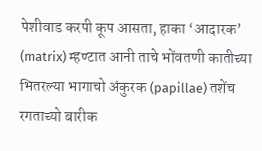पेशीवाड करपी कूप आसता, हाका ‘आदारक’ (matrix) म्हण्टात आनी ताचे भोंवतणी कातीच्या भितरल्या भागाचो अंकुरक (papillae) तशेंच रगताच्यो बारीक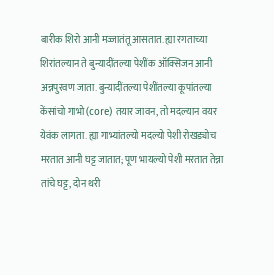बारीक शिरो आनी मज्जातंतू आसतात. ह्या रगताच्या शिरांतल्यान ते बुन्यादींतल्या पेशींक ऑक्सिजन आनी अन्नपुरवण जाता. बुन्यादींतल्या पेशींतल्या कूपांतल्या केंसांचो गाभो (core) तयार जावन, तो मदल्यान वयर येवंक लागता. ह्या गाभ्यांतल्यो मदल्यो पेशी रोखड्योच मरतात आनी घट्ट जातात; पूण भायल्यो पेशी मरतात तेन्ना तांचे घट्ट, दोन थरी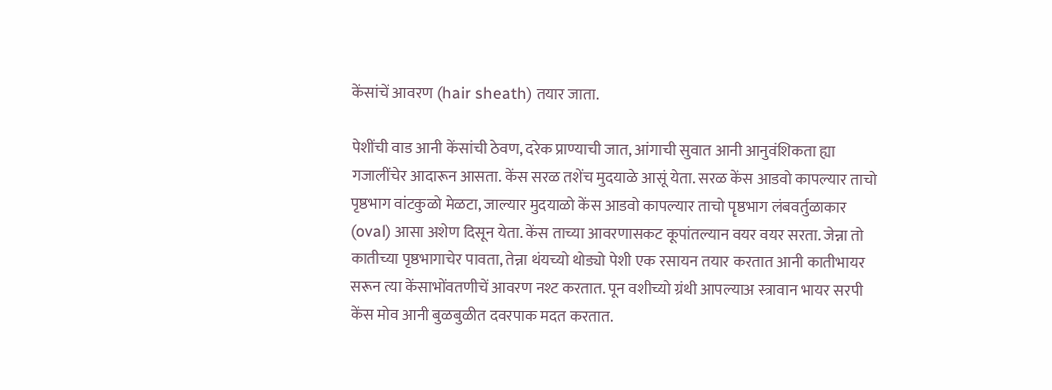केंसांचें आवरण (hair sheath) तयार जाता.

पेशींची वाड आनी केंसांची ठेवण, दरेक प्राण्याची जात, आंगाची सुवात आनी आनुवंशिकता ह्या गजालींचेर आदारून आसता. केंस सरळ तशेंच मुदयाळे आसूं येता. सरळ केंस आडवो कापल्यार ताचो पृष्ठभाग वांटकुळो मेळटा, जाल्यार मुदयाळो केंस आडवो कापल्यार ताचो पॄष्ठभाग लंबवर्तुळाकार (oval) आसा अशेण दिसून येता. केंस ताच्या आवरणासकट कूपांतल्यान वयर वयर सरता. जेन्ना तो कातीच्या पृष्ठभागाचेर पावता, तेन्ना थंयच्यो थोड्यो पेशी एक रसायन तयार करतात आनी कातीभायर सरून त्या केंसाभोंवतणीचें आवरण नश्ट करतात. पून वशीच्यो ग्रंथी आपल्याअ स्त्रावान भायर सरपी केंस मोव आनी बुळबुळीत दवरपाक मदत करतात.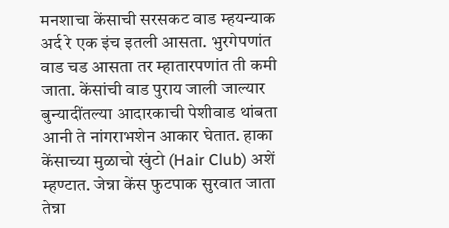मनशाचा केंसाची सरसकट वाड म्हयन्याक अर्द रे एक इंच इतली आसता. भुरगेपणांत वाड चड आसता तर म्हातारपणांत ती कमी जाता. केंसांची वाड पुराय जाली जाल्यार बुन्यादींतल्या आदारकाची पेशीवाड थांबता आनी ते नांगराभशेन आकार घेतात. हाका केंसाच्या मुळाचो खुंटो (Hair Club) अशें म्हण्टात. जेन्ना केंस फुटपाक सुरवात जाता तेन्ना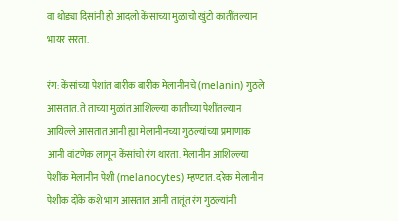वा थोड्या दिसांनी हो आदलो केंसाच्या मुळाचो खुंटो कातींतल्यान भायर सरता.

रंग: केंसांच्या पेशांत बारीक बारीक मेलानीनचे (melanin) गुठले आसतात. ते ताच्या मुळांत आशिल्ल्या कातीच्या पेशींतल्यान आयिल्ले आसतात आनी ह्या मेलानीनच्या गुठल्यांच्या प्रमाणाक आनी वांटणेक लागून केंसांचो रंग थारता. मेलानीन आशिल्ल्या पेशींक मेलानीन पेशी (melanocytes) म्हण्टात. दरेक मेलानीन पेशीक दोंके कशे भाग आसतात आनी तातूंत रंग गुठल्यांनी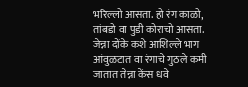भरिल्लो आसता. हो रंग काळो, तांबडो वा पुडी कोराचो आसता. जेन्ना दोंके कशे आशिल्ले भाग आंवुळटात वा रंगाचे गुठले कमी जातात तेन्ना केंस धवे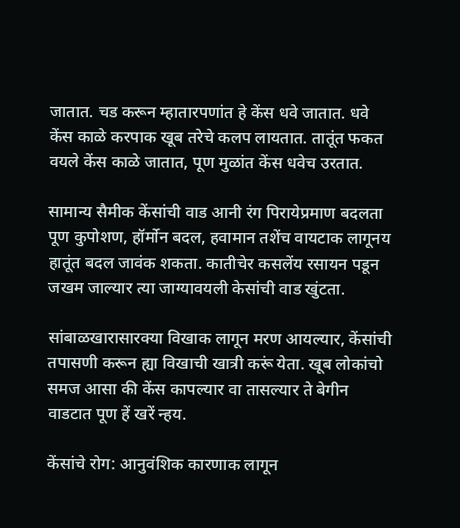जातात. चड करून म्हातारपणांत हे केंस धवे जातात. धवे केंस काळे करपाक खूब तरेचे कलप लायतात. तातूंत फकत वयले केंस काळे जातात, पूण मुळांत केंस धवेच उरतात.

सामान्य सैमीक केंसांची वाड आनी रंग पिरायेप्रमाण बदलता पूण कुपोशण, हॉर्मोन बदल, हवामान तशेंच वायटाक लागूनय हातूंत बदल जावंक शकता. कातीचेर कसलेंय रसायन पडून जखम जाल्यार त्या जाग्यावयली केसांची वाड खुंटता.

सांबाळखारासारक्या विखाक लागून मरण आयल्यार, केंसांची तपासणी करून ह्या विखाची खात्री करूं येता. खूब लोकांचो समज आसा की केंस कापल्यार वा तासल्यार ते बेगीन वाडटात पूण हें खरें न्हय.

केंसांचे रोग: आनुवंशिक कारणाक लागून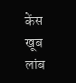केंस खूब लांब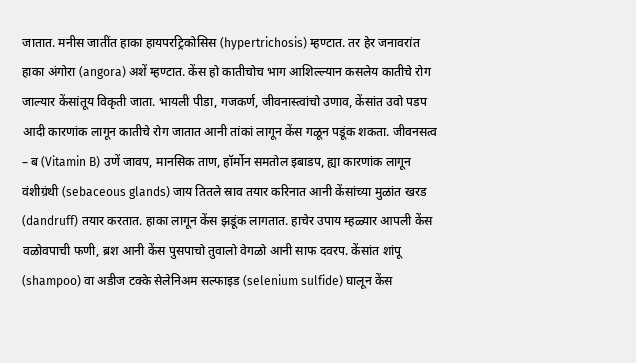जातात. मनीस जातींत हाका हायपरट्रिकोसिस (hypertrichosis) म्हण्टात. तर हेर जनावरांत हाका अंगोरा (angora) अशें म्हण्टात. केंस हो कातीचोच भाग आशिल्ल्यान कसलेय कातीचे रोग जाल्यार केंसांतूय विकृती जाता. भायली पीडा, गजकर्ण, जीवनास्त्वांचो उणाव, केंसांत उवो पडप आदी कारणांक लागून कातीचे रोग जातात आनी तांकां लागून केंस गळून पडूंक शकता. जीवनसत्व – ब (Vitamin B) उणें जावप, मानसिक ताण, हॉर्मोन समतोल इबाडप, ह्या कारणांक लागून वंशीग्रंथी (sebaceous glands) जाय तितले स्राव तयार करिनात आनी केंसांच्या मुळांत खरड (dandruff) तयार करतात. हाका लागून केंस झडूंक लागतात. हाचेर उपाय म्हळ्यार आपली केंस वळोवपाची फणी, ब्रश आनी केंस पुसपाचो तुवालो वेगळो आनी साफ दवरप. केंसांत शांपू (shampoo) वा अडीज टक्के सेलेनिअम सल्फाइड (selenium sulfide) घालून केंस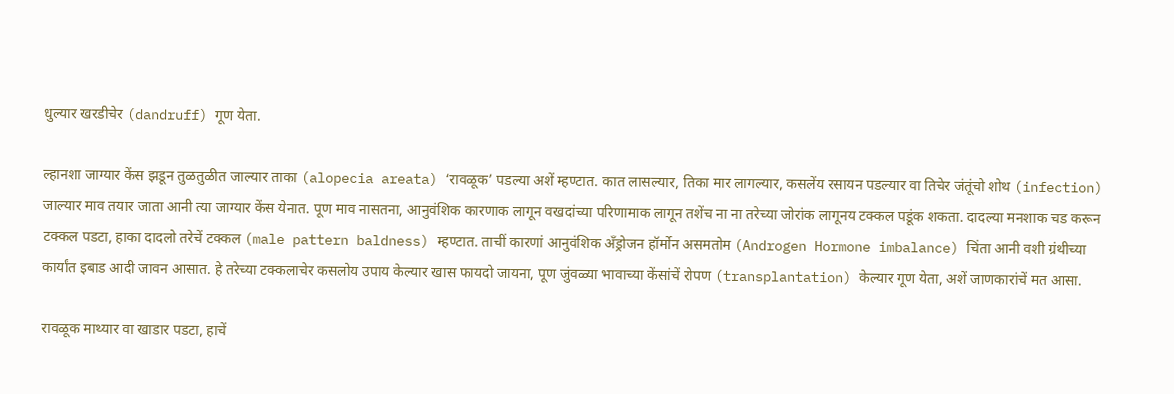धुल्यार खरडीचेर (dandruff) गूण येता.

ल्हानशा जाग्यार केंस झडून तुळतुळीत जाल्यार ताका (alopecia areata) ‘रावळूक’ पडल्या अशें म्हण्टात. कात लासल्यार, तिका मार लागल्यार, कसलेंय रसायन पडल्यार वा तिचेर जंतूंचो शोथ (infection) जाल्यार माव तयार जाता आनी त्या जाग्यार केंस येनात. पूण माव नासतना, आनुवंशिक कारणाक लागून वखदांच्या परिणामाक लागून तशेंच ना ना तरेच्या जोरांक लागूनय टक्कल पडूंक शकता. दादल्या मनशाक चड करून टक्कल पडटा, हाका दादलो तरेचें टक्कल (male pattern baldness) म्हण्टात. ताचीं कारणां आनुवंशिक अँड्रोजन हॉर्मोन असमतोम (Androgen Hormone imbalance) चिंता आनी वशी ग्रंथीच्या कार्यांत इबाड आदी जावन आसात. हे तरेच्या टक्कलाचेर कसलोय उपाय केल्यार खास फायदो जायना, पूण जुंवळ्या भावाच्या केंसांचें रोपण (transplantation) केल्यार गूण येता, अशें जाणकारांचें मत आसा.

रावळूक माथ्यार वा खाडार पडटा, हाचें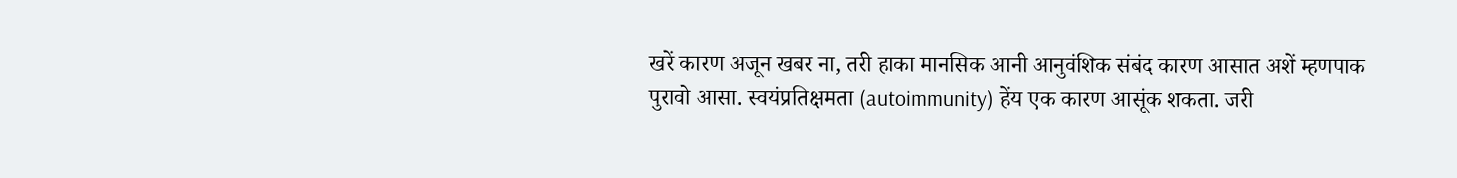खरें कारण अजून खबर ना, तरी हाका मानसिक आनी आनुवंशिक संबंद कारण आसात अशें म्हणपाक पुरावो आसा. स्वयंप्रतिक्षमता (autoimmunity) हेंय एक कारण आसूंक शकता. जरी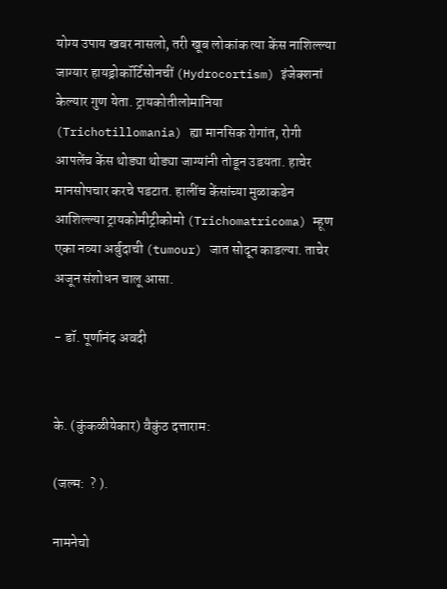योग्य उपाय खबर नासलो, तरी खूब लोकांक त्या केंस नाशिल्ल्या जाग्यार हायड्रोकॉर्टिसोनचीं (Hydrocortism) इंजेक्शनां केल्यार गुण येता. ट्रायकोतीलोमानिया (Trichotillomania) ह्या मानसिक रोगांत, रोगी आपलेंच केंस थोड्या थोड्या जाग्यांनी तोडून उडयता. हाचेर मानसोपचार करचे पडटात. हालींच केंसांच्या मुळाकडेन आशिल्ल्या ट्रायकोमीट्रीकोमो (Trichomatricoma) म्हूण एका नव्या अर्बुदाची (tumour) जात सोदून काडल्या. ताचेर अजून संशोधन चालू आसा.

- डॉ. पूर्णानंद अवदी


के. (कुंकळीयेकार) वैकुंठ दत्ताराम:

(जल्म:  ? ).

नामनेचो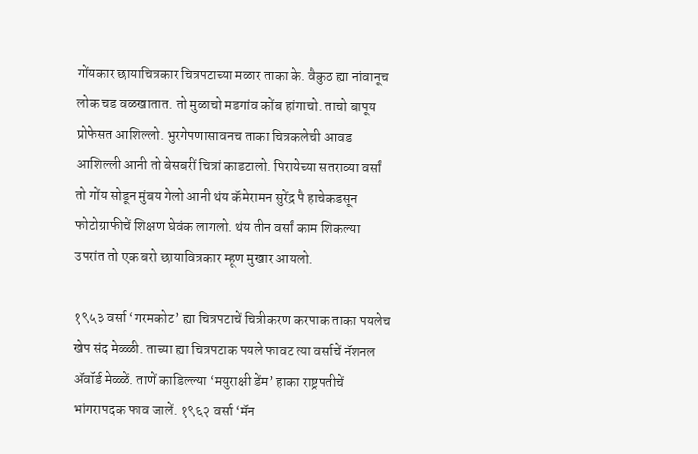गोंयकार छायाचित्रकार चित्रपटाच्या मळार ताका के. वैकुठ ह्या नांवानूच लोक चड वळखातात. तो मुळाचो मडगांव कोंब हांगाचो. ताचो बापूय प्रोफेसत आशिल्लो. भुरगेपणासावनच ताका चित्रकलेची आवड आशिल्ली आनी तो बेसबरीं चित्रां काडटालो. पिरायेच्या सतराव्या वर्सां तो गोंय सोडून मुंबय गेलो आनी थंय कॅमेरामन सुरेंद्र पै हाचेकडसून फोटोग्राफीचें शिक्षण घेवंक लागलो. थंय तीन वर्सां काम शिकल्या उपरांत तो एक बरो छायावित्रकार म्हूण मुखार आयलो.

१९५३ वर्सा ‘गरमकोट’ ह्या चित्रपटाचें चित्रीकरण करपाक ताका पयलेच खेप संद मेळ्ळी. ताच्या ह्या चित्रपटाक पयले फावट त्या वर्साचें नॅशनल ॲवॉर्ड मेळ्ळें. ताणें काडिल्ल्या ‘मयुराक्षी डेंम’ हाका राष्ट्रपतीचें भांगरापदक फाव जालें. १९६२ वर्सा ‘मॅन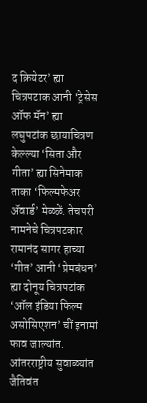द क्रियेटर’ ह्या चित्रपटाक आनी ‘ट्रेसेस ऑफ मॅन’ ह्या लघुपटांक छायाचित्रण केल्ल्या ‘सिता और गीता’ ह्या सिनेमाक ताका ‘फिल्मफेअर ॲवार्ड’ मेळ्ळें. तेचपरी नामनेचे चित्रपटकार रामानंद सागर हाच्या ‘गीत’ आनी ‘प्रेमबंधन’ ह्या दोनूय चित्रपटांक ‘ऑल इंडिया फिल्म असोसिएशन’ चीं इनामां फाव जाल्यांत. आंतरराष्ट्रीय सुवाळ्यांत जैतिवंत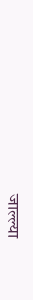जाल्ल्या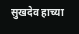सुखदेव हाच्या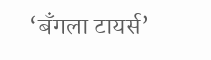‘बँगला टायर्स’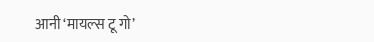आनी ‘मायल्स टू गो’